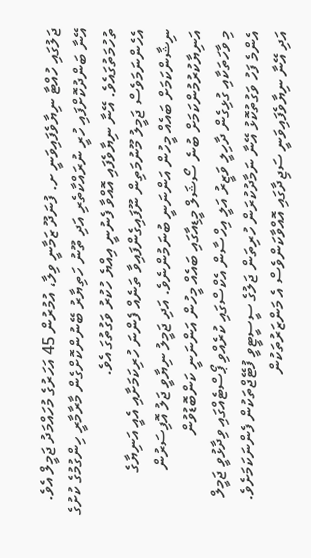ޖަލުގައި ހުއްޓާ ނިޔާވެފައިވަނީ ށ. ފުނަދޫ ޒަމާނީ ވިލާ، އުމުރުން 45 އަހަރުގެ މުހައްމަދު ޖަމީލް އެވެ. އޭނާ ބަންދުކޮށްފައި ހުރީ ނުރައްކާތެރި އަދި ތޫނު ހަތިޔާރު ބޭނުންކޮށްގެން މާރާމާރީ ހިންގުމުގެ ކުށުގެ ތުހުމަތުގައެވެ. އޭނާ ނިޔާވެފައި އޮއްވާ ފެނުނީ އިއްޔެ ހުކުރު ވަގުތުގަ އެވެ.
އެހެންނަމަވެސް ޖަމީލު މޫނުމަތިން ނޫފައިގެންފައިވާ ތަނެއް ފެންނަ ހުރިކަމަށާއި އެއީ އަނިޔާގެ ނިޝާންކަމަށް ބައެއް މީހުން އަންނަނީ ބުނަމުންނެވެ. އަދި ޖަމީލު ނިޔާވީ ޖަލު އޮފިސަރުން އަނިޔާކުރުމުންކަމަށް ބުނެ ސޯޝަލް މީޑިއާގައި ބައެއް މީހުން އަންނަނީ ކަންބޮޑުވުން
މި ވާހަތަކާއި ގުޅިގެން ދާހިލީ ވަޒީރު އަލީ އިހްސާން އެކްސްގައި ކުރެއްވި ޕޯސްޓެއްގައި ވިދާޅުވީ ޖަމީލް އެންމެ ފަހު ވަގުތުކޮޅު އޭނާ ނަމާދުކުރަން ހުރިތަން ޖަލުގެ ސީސީޓީވީ ފުޓޭޖްތަކުން ފެންނަކަމަށެވެ. އަދި އޭނާ ނިޔާވެފައިވަނީ ސަޖިދާގައި އޮއްވާކަންވެސް އެ މަންޒަރުތަކުން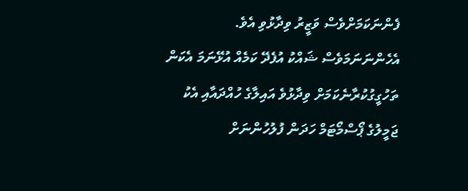ފެންނަކަމަށްވެސް ވަޒީރު ވިދާޅުވި އެވެ.
އެހެންނަނަމަވެސް ޝައްކު އުފެދޭ ކަމެއް އުޅޭނަމަ އެކަން ތަހުގީގުކުރާނެކަމަށް ވިދާޅުވެ އައިލާގެ ހުއްދައާއި އެކު ޖަމީލުގެ ޕޯސްމޯޓަމް ހަދަން ފުލުހުންނަށް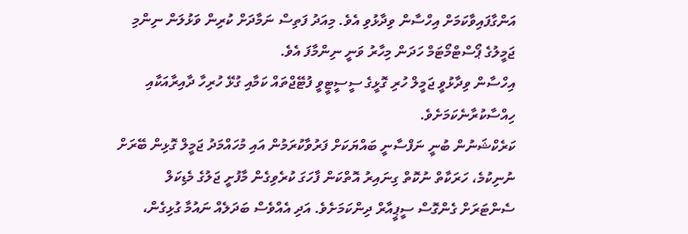އަންގާފައިވާކަމަށް އިހްސާން ވިދާޅުވި އެވެ. މިއަދު ފަތިސް ނަމާދަށް ކުރިން ވަޅުލަން ނިންމި ޖަމީލުގެ ޕޯސްޓްމޯޓަމް ހަދަން މިހާރު ވަނީ ނިންމާފަ އެވެ.
އިހްސާން ވިދާޅުވީ ޖަމީލް ހުރި ގޮޅީގެ ސީސީޓީވީ ފުޓޭޖްތައް ކަމާއި ގުޅޭ ހުރިހާ ދާއިރާއަކާއި ހިއްސާކުރާނެކަމަށެވެ.
ކަރެކްޝަނުން ބުނީ ނަފްސާނީ ބައްޔަކަށް ފަރުވާކުރަމުން އައި މުހައްމަދު ޖަމީލް ގޮޅިން ބޭރަށް ނުނިކުމެ، ހަރަކާތް ނުކޮތް ގިނައިރު އޮތްކަން ފާހަގަ ކުރެވިގެން މާފުށީ ޖަލުގެ މެޑިކަލް ސެންޓަރަށް ގެންގޮސް ސީޕީއާރް ދިންކަމަށެވެ. އަދި އެއްވެސް ބަދަލެއް ނައުމާ ގުޅިގެން،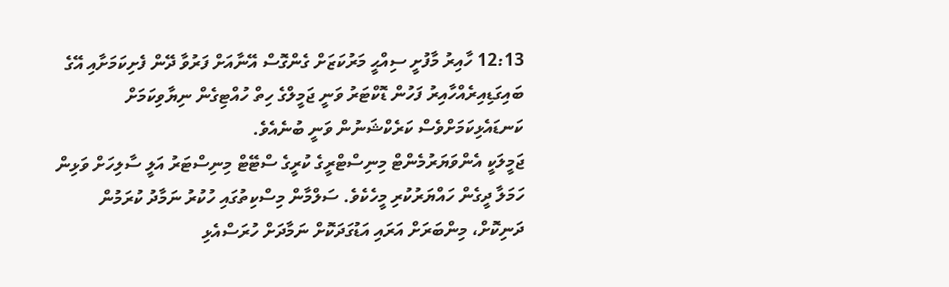12:13 ހާއިރު މާފުށީ ސިއްޙީ މަރުކަޒަށް ގެންގޮސް އޭނާއަށް ފަރުވާ ދޭން ފެށިކަމަށާއި އޭގެ ބައިގަޑިއިރެއްހާއިރު ފަހުން ޑޮކްޓަރު ވަނީ ޖަމީލްގެ ހިތް ހުއްޓިގެން ނިޔާވިކަމަށް ކަނޑައެޅިކަމަށްވެސް ކަރެކްޝަނުން ވަނީ ބުނެއެވެ.
ޖަމީލަކީ އެންވަޔަރުމެންޓް މިނިސްޓްރީގެ ކުރީގެ ސްޓޭޓް މިނިސްޓަރު އަލީ ސާލިހަށް ވަޅިން ހަމަލާ ދީގެން ހައްޔަރުކުރި މީހެކެވެ. ސަލްމާން މިސްކިތުގައި ހުކުރު ނަމާދު ކުރަމުން ދަނިކޮށް، މިންބަރަށް އަރައި އަޑުގަދަކޮށް ނަމާދަށް ހުރަސްއެޅި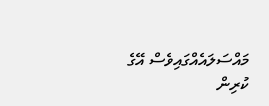މައްސަލައެއްގައިވެސް އޭގެ ކުރިން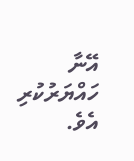އޭނާ ހައްޔަރުކުރި އެވެ.